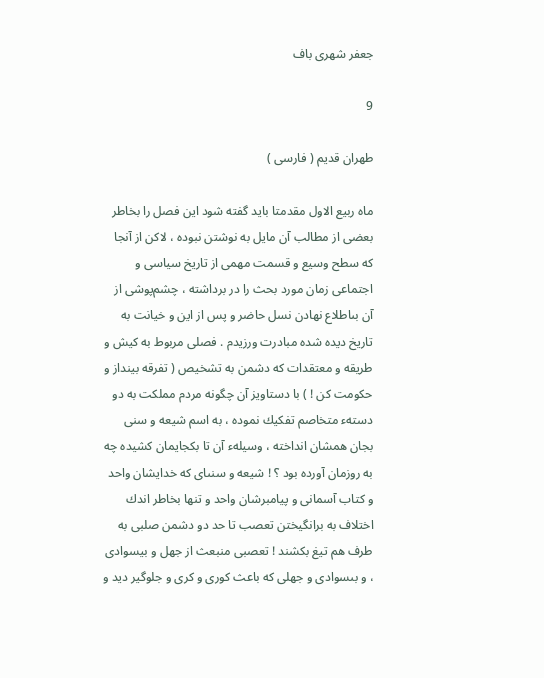جعفر شهرى باف

9

طهران قديم ( فارسى )

ماه ربيع الاول مقدمتا بايد گفته شود اين فصل را بخاطر بعضى از مطالب آن مايل به نوشتن نبوده ، لاكن از آنجا كه سطح وسيع و قسمت مهمى از تاريخ سياسى و اجتماعى زمان مورد بحث را در برداشته ، چشم‌پوشى از آن بىاطلاع نهادن نسل حاضر و پس از اين و خيانت به تاريخ ديده شده مبادرت ورزيدم . فصلى مربوط به كيش و طريقه و معتقدات كه دشمن به تشخيص ( تفرقه بينداز و حكومت كن ! ) با دستاويز آن چگونه مردم مملكت به دو دستهء متخاصم تفكيك نموده ، به اسم شيعه و سنى بجان همشان انداخته ، وسيلهء آن تا بكجايمان كشيده چه به روزمان آورده بود ؟ ! شيعه و سنىاى كه خدايشان واحد و كتاب آسمانى و پيامبرشان واحد و تنها بخاطر اندك اختلاف به برانگيختن تعصب تا حد دو دشمن صلبى به طرف هم تيغ بكشند ! تعصبى منبعث از جهل و بيسوادى ، و بىسوادى و جهلى كه باعث كورى و كرى و جلوگير ديد و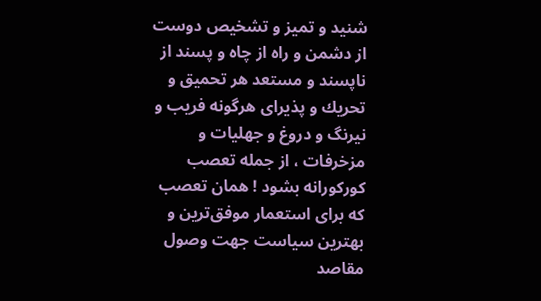شنيد و تميز و تشخيص دوست از دشمن و راه از چاه و پسند از ناپسند و مستعد هر تحميق و تحريك و پذيراى هرگونه فريب و نيرنگ و دروغ و جهليات و مزخرفات ، از جمله تعصب كوركورانه بشود ! همان تعصب كه براى استعمار موفق‌ترين و بهترين سياست جهت وصول مقاصد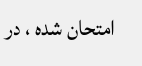امتحان شده ، در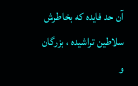آن حد فايده كه بخاطرش سلاطين تراشيده ، بزرگان و